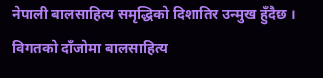नेपाली बालसाहित्य समृद्धिको दिशातिर उन्मुख हुँदैछ । विगतको दाँजोमा बालसाहित्य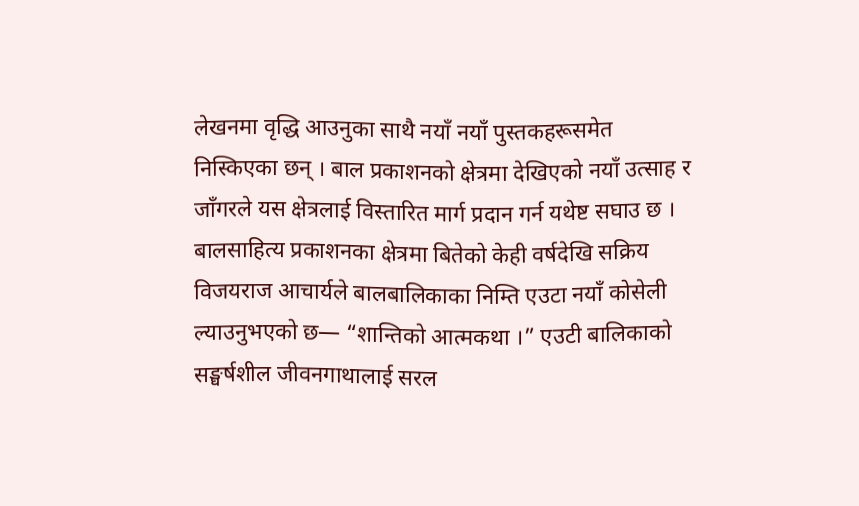लेखनमा वृद्धि आउनुका साथै नयाँ नयाँ पुस्तकहरूसमेत निस्किएका छन् । बाल प्रकाशनको क्षेत्रमा देखिएको नयाँ उत्साह र जाँगरले यस क्षेत्रलाई विस्तारित मार्ग प्रदान गर्न यथेष्ट सघाउ छ ।
बालसाहित्य प्रकाशनका क्षेत्रमा बितेको केही वर्षदेखि सक्रिय विजयराज आचार्यले बालबालिकाका निम्ति एउटा नयाँ कोसेली ल्याउनुभएको छ— “शान्तिको आत्मकथा ।” एउटी बालिकाको सङ्घर्षशील जीवनगाथालाई सरल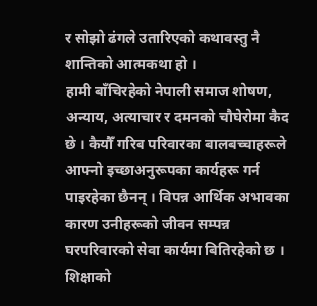र सोझो ढंगले उतारिएको कथावस्तु नै शान्तिको आत्मकथा हो ।
हामी बाँचिरहेको नेपाली समाज शोषण, अन्याय, अत्याचार र दमनको चौघेरोमा कैद छे । कैयौँ गरिब परिवारका बालबच्चाहरूले आफ्नो इच्छाअनुरूपका कार्यहरू गर्न पाइरहेका छैनन् । विपन्न आर्थिक अभावका कारण उनीहरूको जीवन सम्पन्न घरपरिवारको सेवा कार्यमा बितिरहेको छ । शिक्षाको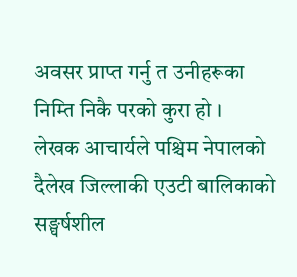अवसर प्राप्त गर्नु त उनीहरूका निम्ति निकै परको कुरा हो ।
लेखक आचार्यले पश्चिम नेपालको दैलेख जिल्लाकी एउटी बालिकाको सङ्घर्षशील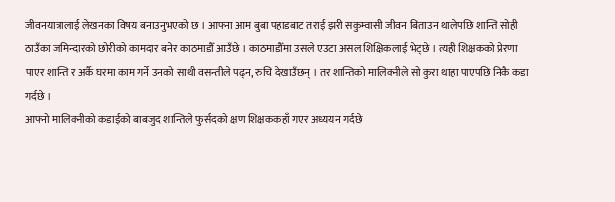जीवनयात्रालाई लेखनका विषय बनाउनुभएको छ । आफ्ना आम बुबा पहाडबाट तराई झरी सकुम्वासी जीवन बिताउन थालेपछि शान्ति सोही ठाउँका जमिन्दारको छोरीको कामदार बनेर काठमाडौँ आउँछे । काठमाडौँमा उसले एउटा असल शिक्षिकलाई भेट्छे । त्यही शिक्षकको प्रेरणा पाएर शान्ति र अर्कै घरमा काम गर्ने उनको साथी वसन्तीले पढ्न, रुचि देखाउँछन् । तर शान्तिको मालिक्नीले सो कुरा थाहा पाएपछि निकै कडा गर्दछे ।
आफ्नो मालिक्नीको कडाईको बाबजुद शान्तिले फुर्सदको क्षण शिक्षककहाँ गएर अध्ययन गर्दछे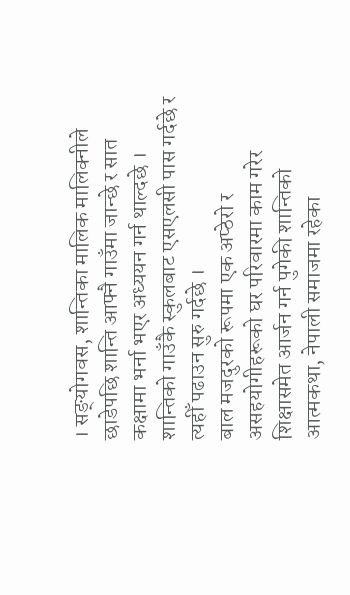। सङ्योगवस, शान्तिका मालिक मालिक्नीले छाडेपछि शान्ति आफ्नै गाउँमा जान्छे र सात कक्षामा भर्ना भएर अध्ययन गर्न थाल्दछे । शान्तिको गाउँकै स्कुलबाट एसएलसी पास गर्दछे र त्यहीँ पढाउन सुरु गर्दछे ।
बाल मजदुरको रूपमा एक अप्ठेरो र असहयोगीहरूको घर परिवारमा काम गरेर शिक्षासमेत आर्जन गर्न पुगेकी शान्तिको आत्मकथा, नेपाली समाजमा रहेका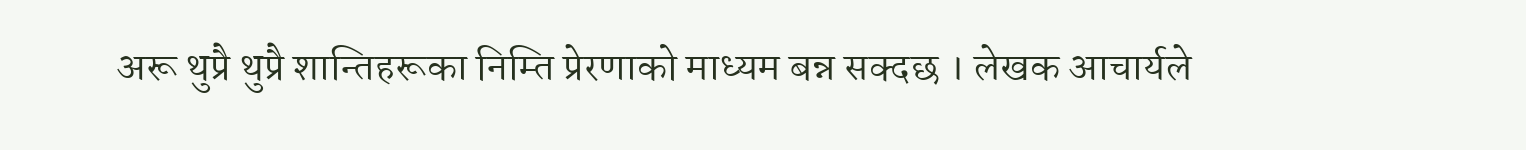अरू थुप्रै थुप्रै शान्तिहरूका निम्ति प्रेरणाको माध्यम बन्न सक्दछ । लेखक आचार्यले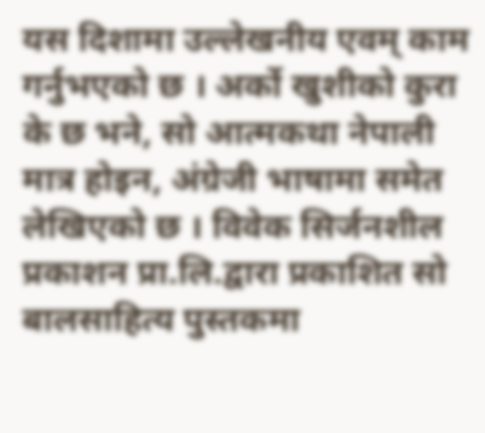यस दिशामा उल्लेखनीय एवम् काम गर्नुभएको छ । अर्को खुशीको कुरा के छ भने, सो आत्मकथा नेपाली मात्र होइन, अंग्रेजी भाषामा समेत लेखिएको छ । विवेक सिर्जनशील प्रकाशन प्रा.लि.द्वारा प्रकाशित सो बालसाहित्य पुस्तकमा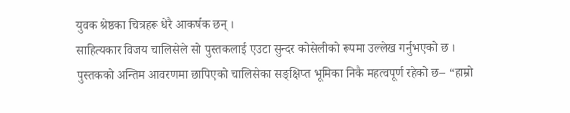युवक श्रेष्ठका चित्रहरू धेरै आकर्षक छन् ।
साहित्यकार विजय चालिसेले सो पुस्तकलाई एउटा सुन्दर कोसेलीको रूपमा उल्लेख गर्नुभएको छ । पुस्तकको अन्तिम आवरणमा छापिएको चालिसेका सङ्क्षिप्त भूमिका निकै महत्वपूर्ण रहेको छ– “हाम्रो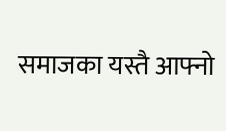समाजका यस्तै आफ्नो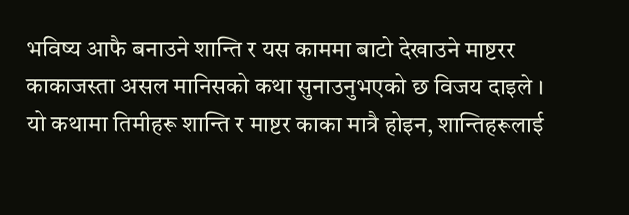भविष्य आफै बनाउने शान्ति र यस काममा बाटो देखाउने माष्टरर काकाजस्ता असल मानिसको कथा सुनाउनुभएको छ विजय दाइले । यो कथामा तिमीहरू शान्ति र माष्टर काका मात्रै होइन, शान्तिहरूलाई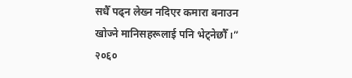सधैँ पढ्न लेख्न नदिएर कमारा बनाउन खोज्ने मानिसहरूलाई पनि भेट्नेछौँ ।”
२०६०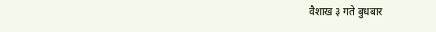वैशाख ३ गते बुधबार